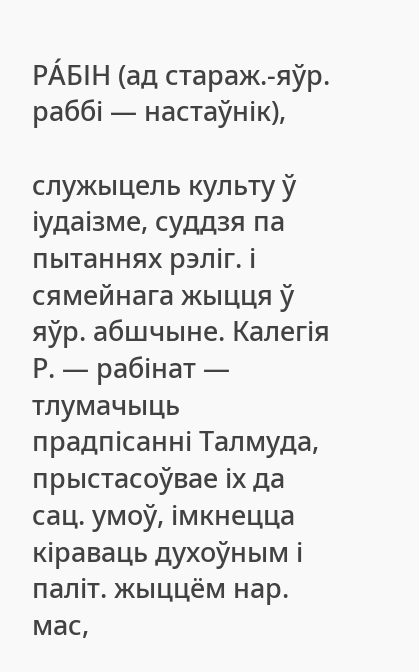РА́БІН (ад стараж.-яўр. раббі — настаўнік),

служыцель культу ў іудаізме, суддзя па пытаннях рэліг. і сямейнага жыцця ў яўр. абшчыне. Калегія Р. — рабінат — тлумачыць прадпісанні Талмуда, прыстасоўвае іх да сац. умоў, імкнецца кіраваць духоўным і паліт. жыццём нар. мас,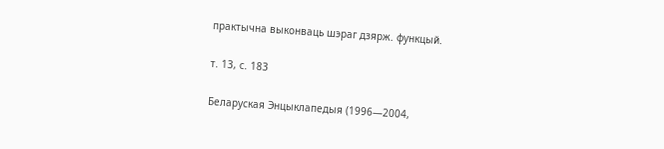практычна выконваць шэраг дзярж. функцый.

т. 13, с. 183

Беларуская Энцыклапедыя (1996—2004,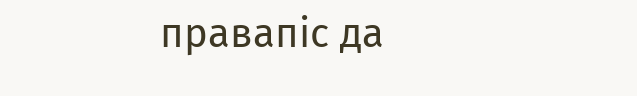правапіс да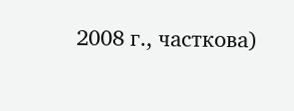2008 г., часткова)